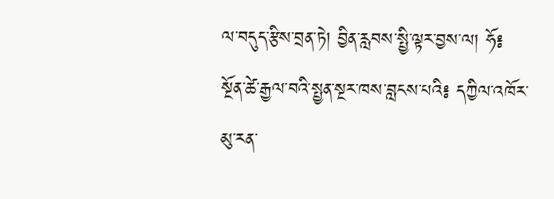ལ་བདུད་རྩིས་བྲན་ཏེ། བྱིན་རླབས་སྤྱི་ལྟར་བྱས་ལ། ཧོ༔ སྔོན་ཚེ་རྒྱལ་བའི་སྤྱན་སྔར་ཁས་བླངས་པའི༔ དཀྱིལ་འཁོར་མུ་རན་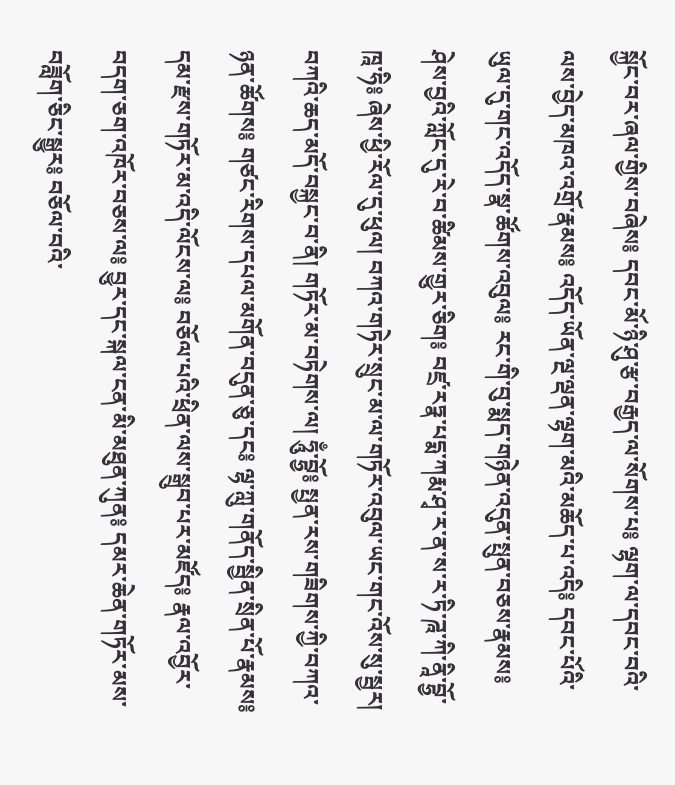སྐྱོང་བར་ཞལ་གྱིས་བཞེས༔ དབང་མོ་ཉི་ཤུ་རྩ་བརྒྱད་ལ་སོགས་པ༔ ལྷག་ལ་དབང་བའི་ལས་བྱེད་མཁའ་འགྲོ་རྣམས༔ འདོད་ཡོན་ལྔ་ལྡན་ལྷག་མའི་མཆོད་པ་འདི༔ དབང་པོའི་ཡུལ་དུ་གང་འདོད་སྣ་ཚོགས་འབུལ༔ རང་གི་བུ་སྨད་གཉེན་འདུན་སྤུན་བཅས་རྣམས༔ ཤེས་བྱའི་ཀློང་དུ་རེ་བ་ཚིམས་གྱུར་ཅིག༔ བཛྲ་རཏྣ་པདྨ་ཀརྨ་ཤྭ་ར་ན་ས་ར་ཏི་ཌཱ་ཀི་ནཱི་བྷྱོ་ཁཱ་ཧི༔ ཞེས་ཕྱི་རོལ་དུ་ཕུལ། བཀའ་གཏེར་སྲུང་མ་ལ་གཏོར་འབུལ་ཡང་གང་འོས་སུ་སྦྱར། བཀའི་ཆད་མདོ་བསྐྱང་བ་ནི། གཏོར་མ་བཏེགས་ལ། ཧཱུྃ་བྷྱོ༔ སྤྱན་རས་གཟིགས་ཀྱི་བཀའ་ཉན་ཚོགས༔ གཙང་རིགས་དཔལ་མགོན་བདུན་ཅུ་དང༔ ལྷ་ཀླུ་གནོད་སྦྱིན་སྲིན་པོ་རྣམས༔ དམ་རྫས་གཏོར་མ་འདི་ལོངས་ལ༔ བཅོལ་པའི་ཕྲིན་ལས་སྒྲུབ་པར་མཛོད༔ རྣལ་འབྱོར་བདག་ཅག་འཁོར་བཅས་ལ༔ བྱུར་དང་སྐལ་ངན་མི་མཐུན་ཀུན༔ དམར་ཆེན་གཏོར་མས་བཟློག་ཅིང་སྒྱུར༔ བཅོལ་བའི་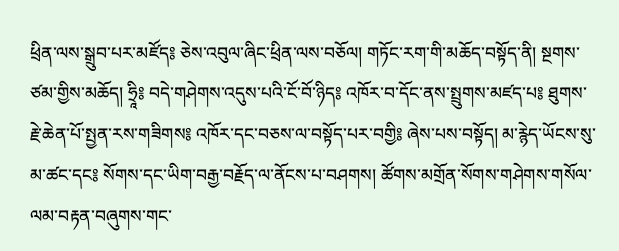ཕྲིན་ལས་སྒྲུབ་པར་མཛོད༔ ཅེས་འབུལ་ཞིང་ཕྲིན་ལས་བཅོལ། གཏོང་རག་གི་མཆོད་བསྟོད་ནི། སྔགས་ཙམ་གྱིས་མཆོད། ཧྲཱི༔ བདེ་གཤེགས་འདུས་པའི་ངོ་བོ་ཉིད༔ འཁོར་བ་དོང་ནས་སྤྲུགས་མཛད་པ༔ ཐུགས་རྗེ་ཆེན་པོ་སྤྱན་རས་གཟིགས༔ འཁོར་དང་བཅས་ལ་བསྟོད་པར་བགྱི༔ ཞེས་པས་བསྟོད། མ་རྙེད་ཡོངས་སུ་མ་ཚང་དང༔ སོགས་དང་ཡིག་བརྒྱ་བརྗོད་ལ་ནོངས་པ་བཤགས། ཚོགས་མགྲོན་སོགས་གཤེགས་གསོལ་ལམ་བརྟན་བཞུགས་གང་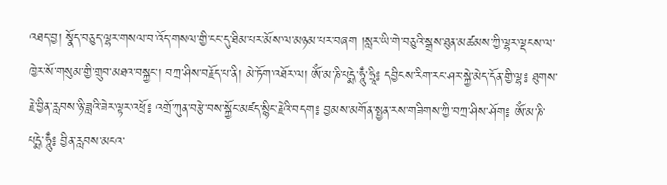འཐད་བྱ། སྣོད་བཅུད་ལྷར་གསལ་བ་འོད་གསལ་གྱི་ངང་དུ་ཐིམ་པར་མོས་ལ་མཉམ་པར་བཞག །སླར་ཡི་གེ་བཅུའི་སྒྲས་ཐུན་མཚམས་ཀྱི་ལྷར་ལྡངས་ལ་ཁྱེར་སོ་གསུམ་གྱི་གྲུབ་མཐའ་བསྐྱང་། བཀྲ་ཤིས་བརྗོད་པ་ནི། མེ་ཏོག་འཐོར་ལ། ཨོཾ་མ་ཎི་པདྨེ་ཧཱུྃ་ཧྲཱི༔ དབྱིངས་རིག་རང་ཤར་སྐྱེ་མེད་དོན་གྱི་ལྷ༔ ཐུགས་རྗེ་བྱིན་རླབས་ཉི་ཟླའི་ཟེར་ལྟར་འཕྲོ༔ འགྲོ་ཀུན་བརྩེ་བས་སྐྱོང་མཛད་སྙིང་རྗེའི་བདག༔ བྱམས་མགོན་སྤྱན་རས་གཟིགས་ཀྱི་བཀྲ་ཤིས་ཤོག༔ ཨོཾ་མ་ཎི་པདྨེ་ཧཱུྃ༔ བྱིན་རླབས་མངའ་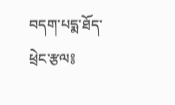བདག་པདྨ་ཐོད་ཕྲེང་རྩལ༔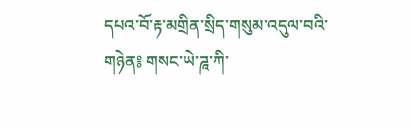དཔའ་བོ་རྟ་མགྲིན་སྲིད་གསུམ་འདུལ་བའི་གཉེན༔ གསང་ཡེ་ཌཱ་ཀི་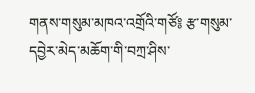གནས་གསུམ་མཁའ་འགྲོའི་གཙོ༔ རྩ་གསུམ་དབྱེར་མེད་མཆོག་གི་བཀྲ་ཤིས་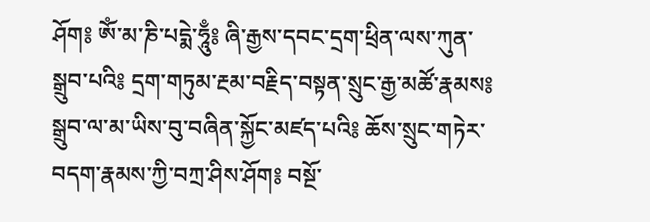ཤོག༔ ཨོཾ་མ་ཎི་པདྨེ་ཧཱུྃ༔ ཞི་རྒྱས་དབང་དྲག་ཕྲིན་ལས་ཀུན་སྒྲུབ་པའི༔ དྲག་གཏུམ་རྔམ་བརྗིད་བསྟན་སྲུང་རྒྱ་མཚོ་རྣམས༔ སྒྲུབ་ལ་མ་ཡིས་བུ་བཞིན་སྐྱོང་མཛད་པའི༔ ཆོས་སྲུང་གཏེར་བདག་རྣམས་ཀྱི་བཀྲ་ཤིས་ཤོག༔ བསྔོ་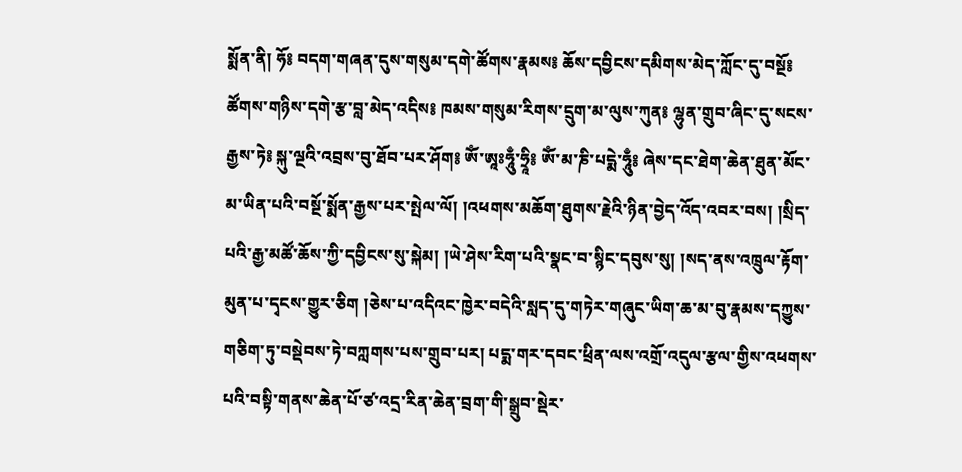སྨོན་ནི། ཧོ༔ བདག་གཞན་དུས་གསུམ་དགེ་ཚོགས་རྣམས༔ ཆོས་དབྱིངས་དམིགས་མེད་ཀློང་དུ་བསྔོ༔ ཚོགས་གཉིས་དགེ་རྩ་བླ་མེད་འདིས༔ ཁམས་གསུམ་རིགས་དྲུག་མ་ལུས་ཀུན༔ ལྷུན་གྲུབ་ཞིང་དུ་སངས་རྒྱས་ཏེ༔ སྐུ་ལྔའི་འབྲས་བུ་ཐོབ་པར་ཤོག༔ ཨོཾ་ཨཱཿཧཱུྃ་ཧྲཱི༔ ཨོཾ་མ་ཎི་པདྨེ་ཧཱུྃ༔ ཞེས་དང་ཐེག་ཆེན་ཐུན་མོང་མ་ཡིན་པའི་བསྔོ་སྨོན་རྒྱས་པར་སྤེལ་ལོ། །འཕགས་མཆོག་ཐུགས་རྗེའི་ཉིན་བྱེད་འོད་འབར་བས། །སྲིད་པའི་རྒྱ་མཚོ་ཆོས་ཀྱི་དབྱིངས་སུ་སྐེམ། །ཡེ་ཤེས་རིག་པའི་སྣང་བ་སྙིང་དབུས་སུ། །སད་ནས་འཁྲུལ་རྟོག་མུན་པ་དྭངས་གྱུར་ཅིག །ཅེས་པ་འདིའང་ཁྱེར་བདེའི་སླད་དུ་གཏེར་གཞུང་ཡིག་ཆ་མ་བུ་རྣམས་དཀྱུས་གཅིག་ཏུ་བསྡེབས་ཏེ་བཀླགས་པས་གྲུབ་པར། པདྨ་གར་དབང་ཕྲིན་ལས་འགྲོ་འདུལ་རྩལ་གྱིས་འཕགས་པའི་བསྟི་གནས་ཆེན་པོ་ཙ་འདྲ་རིན་ཆེན་བྲག་གི་སྒྲུབ་སྡེར་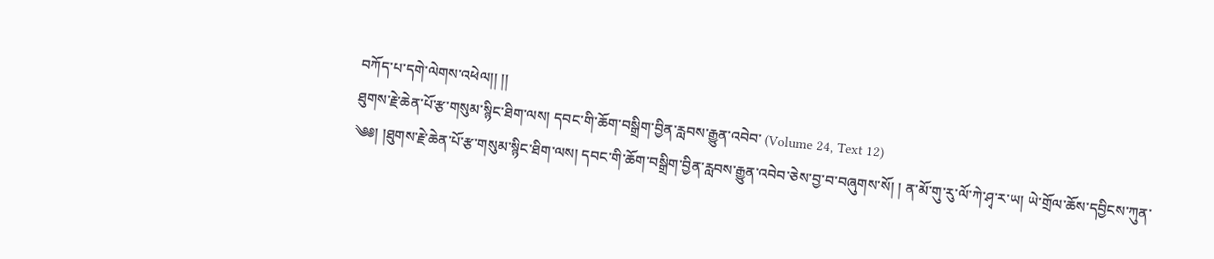བཀོད་པ་དགེ་ལེགས་འཕེལ།། །།
ཐུགས་རྗེ་ཆེན་པོ་རྩ་གསུམ་སྙིང་ཐིག་ལས། དབང་གི་ཆོག་བསྒྲིག་བྱིན་རླབས་རྒྱུན་འབེབ་ (Volume 24, Text 12)
༄༅། །ཐུགས་རྗེ་ཆེན་པོ་རྩ་གསུམ་སྙིང་ཐིག་ལས། དབང་གི་ཆོག་བསྒྲིག་བྱིན་རླབས་རྒྱུན་འབེབ་ཅེས་བྱ་བ་བཞུགས་སོ། ། ན་མོ་གུ་རུ་ལོ་ཀེ་ཤྭ་ར་ཡ། ཡེ་གྲོལ་ཆོས་དབྱིངས་ཀུན་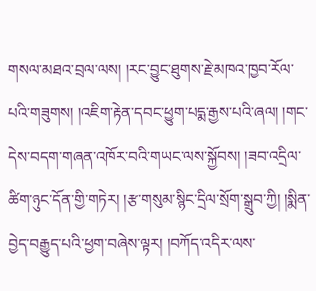གསལ་མཐའ་བྲལ་ལས། །རང་བྱུང་ཐུགས་རྗེ་མཁའ་ཁྱབ་རོལ་པའི་གཟུགས། །འཇིག་རྟེན་དབང་ཕྱུག་པདྨ་རྒྱས་པའི་ཞལ། །གང་དེས་བདག་གཞན་འཁོར་བའི་གཡང་ལས་སྐྱོབས། །ཟབ་འདྲིལ་ཚིག་ཉུང་དོན་གྱི་གཏེར། །རྩ་གསུམ་སྙིང་དྲིལ་སྲོག་སྒྲུབ་ཀྱི། །སྨིན་བྱེད་བརྒྱུད་པའི་ཕྱག་བཞེས་ལྟར། །བཀོད་འདིར་ལས་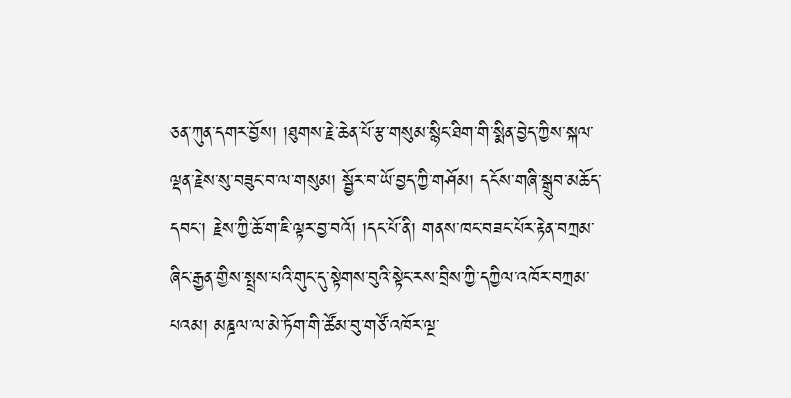ཅན་ཀུན་དགར་བྱོས། །ཐུགས་རྗེ་ཆེན་པོ་རྩ་གསུམ་སྙིང་ཐིག་གི་སྨིན་བྱེད་ཀྱིས་སྐལ་ལྡན་རྗེས་སུ་བཟུང་བ་ལ་གསུམ། སྦྱོར་བ་ཡོ་བྱད་ཀྱི་གཤོམ། དངོས་གཞི་སྒྲུབ་མཆོད་དབང་། རྗེས་ཀྱི་ཆོ་ག་ཇི་ལྟར་བྱ་བའོ། །དང་པོ་ནི། གནས་ཁང་བཟང་པོར་རྟེན་བཀྲམ་ཞིང་རྒྱན་གྱིས་སྤྲས་པའི་གུང་དུ་སྟེགས་བུའི་སྟེང་རས་བྲིས་ཀྱི་དཀྱིལ་འཁོར་བཀྲམ་པའམ། མཎྜལ་ལ་མེ་ཏོག་གི་ཚོམ་བུ་གཙོ་འཁོར་ལྔ་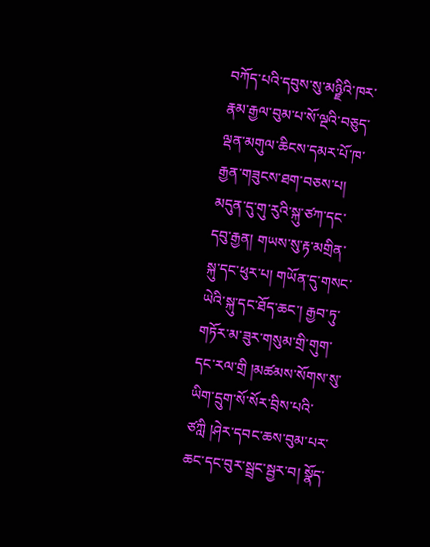བཀོད་པའི་དབུས་སུ་མཉྫིའི་ཁར་རྣམ་རྒྱལ་བུམ་པ་སོ་ལྔའི་བཅུད་ལྡན་མགུལ་ཆིངས་དམར་པོ་ཁ་རྒྱན་གཟུངས་ཐག་བཅས་པ། མདུན་དུ་གུ་རུའི་སྐུ་ཙཀ་དང་དབུ་རྒྱན། གཡས་སུ་རྟ་མགྲིན་སྐུ་དང་ཕུར་པ། གཡོན་དུ་གསང་ཡེའི་སྐུ་དང་ཐོད་ཆང་། རྒྱབ་ཏུ་གཏོར་མ་ཟུར་གསུམ་གྲི་གུག་དང་རལ་གྲི །མཚམས་སོགས་སུ་ཡིག་དྲུག་སོ་སོར་བྲིས་པའི་ཙཀླི །ཤེར་དབང་ཆས་བུམ་པར་ཆང་དང་བུར་སྦྲང་སྦྱར་བ། སྣོད་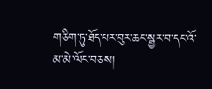གཅིག་ཏུ་ཐོད་པར་བུར་ཆང་སྦྱར་བ་དང་འོ་མ་མེ་ལོང་བཅས།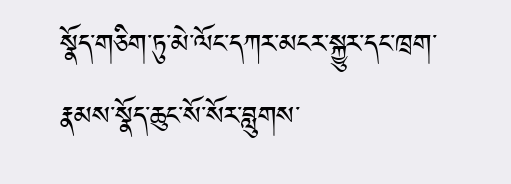སྣོད་གཅིག་ཏུ་མེ་ལོང་དཀར་མངར་སྐྱུར་དང་ཁྲག་རྣམས་སྣོད་ཆུང་སོ་སོར་བླུགས་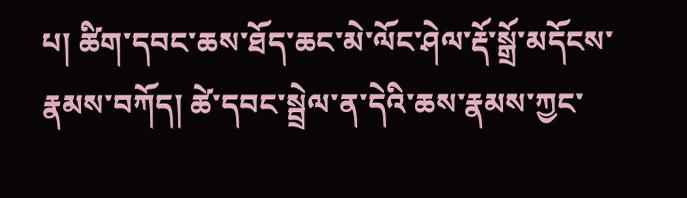པ། ཚིག་དབང་ཆས་ཐོད་ཆང་མེ་ལོང་ཤེལ་རྡོ་སྒྲོ་མདོངས་རྣམས་བཀོད། ཚེ་དབང་སྦྲེལ་ན་དེའི་ཆས་རྣམས་ཀྱང་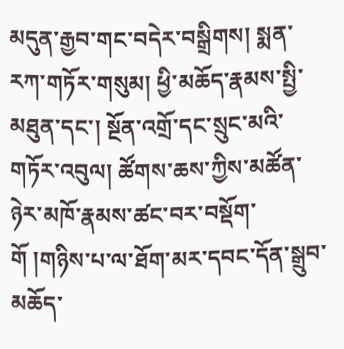མདུན་རྒྱབ་གང་བདེར་བསྒྲིགས། སྨན་རཀ་གཏོར་གསུམ། ཕྱི་མཆོད་རྣམས་སྤྱི་མཐུན་དང་། སྔོན་འགྲོ་དང་སྲུང་མའི་གཏོར་འབུལ། ཚོགས་ཆས་ཀྱིས་མཚོན་ཉེར་མཁོ་རྣམས་ཚང་བར་བསྡོག་གོ །གཉིས་པ་ལ་ཐོག་མར་དབང་དོན་སྒྲུབ་མཆོད་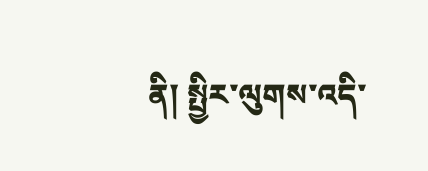ནི། སྤྱིར་ལུགས་འདི་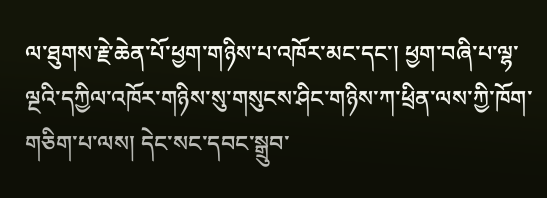ལ་ཐུགས་རྗེ་ཆེན་པོ་ཕྱག་གཉིས་པ་འཁོར་མང་དང་། ཕྱག་བཞི་པ་ལྷ་ལྔའི་དཀྱིལ་འཁོར་གཉིས་སུ་གསུངས་ཤིང་གཉིས་ཀ་ཕྲིན་ལས་ཀྱི་ཁོག་གཅིག་པ་ལས། དེང་སང་དབང་སྒྲུབ་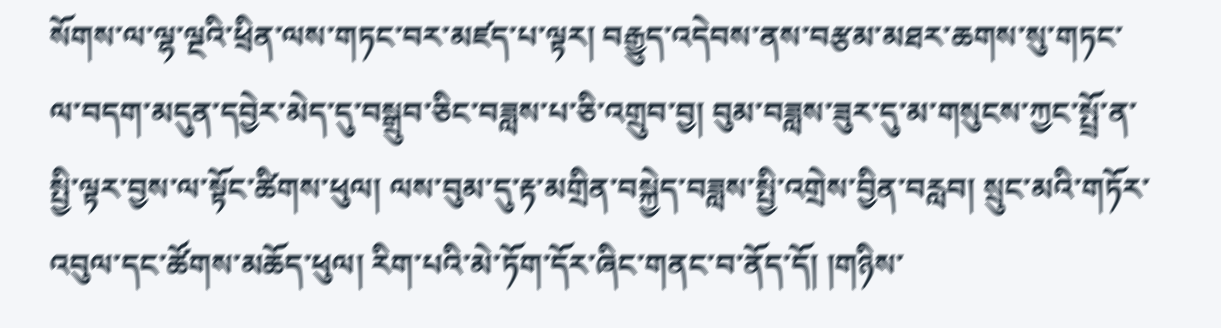སོགས་ལ་ལྷ་ལྔའི་ཕྲིན་ལས་གཏང་བར་མཛད་པ་ལྟར། བརྒྱུད་འདེབས་ནས་བརྩམ་མཐར་ཆགས་སུ་གཏང་ལ་བདག་མདུན་དབྱེར་མེད་དུ་བསྒྲུབ་ཅིང་བཟླས་པ་ཅི་འགྲུབ་བྱ། བུམ་བཟླས་ཟུར་དུ་མ་གསུངས་ཀྱང་སྤྲོ་ན་སྤྱི་ལྟར་བྱས་ལ་སྟོང་ཚིགས་ཕུལ། ལས་བུམ་དུ་རྟ་མགྲིན་བསྐྱེད་བཟླས་སྤྱི་འགྲེས་བྱིན་བརླབ། སྲུང་མའི་གཏོར་འབུལ་དང་ཚོགས་མཆོད་ཕུལ། རིག་པའི་མེ་ཏོག་དོར་ཞིང་གནང་བ་ནོད་དོ། །གཉིས་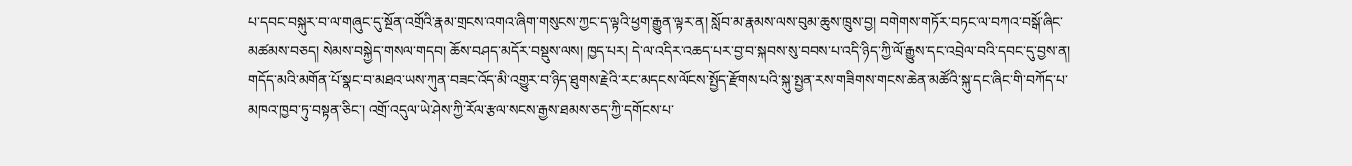པ་དབང་བསྐུར་བ་ལ་གཞུང་དུ་སྔོན་འགྲོའི་རྣམ་གྲངས་འགའ་ཞིག་གསུངས་ཀྱང་ད་ལྟའི་ཕྱག་རྒྱུན་ལྟར་ན། སློབ་མ་རྣམས་ལས་བུམ་ཆུས་ཁྲུས་བྱ། བགེགས་གཏོར་བཏང་ལ་བཀའ་བསྒོ་ཞིང་མཚམས་བཅད། སེམས་བསྐྱེད་གསལ་གདབ། ཆོས་བཤད་མདོར་བསྡུས་ལས། ཁྱད་པར། དེ་ལ་འདིར་འཆད་པར་བྱ་བ་སྐབས་སུ་བབས་པ་འདི་ཉིད་ཀྱི་ལོ་རྒྱུས་དང་འབྲེལ་བའི་དབང་དུ་བྱས་ན། གདོད་མའི་མགོན་པོ་སྣང་བ་མཐའ་ཡས་ཀུན་བཟང་འོད་མི་འགྱུར་བ་ཉིད་ཐུགས་རྗེའི་རང་མདངས་ལོངས་སྤྱོད་རྫོགས་པའི་སྐུ་སྤྱན་རས་གཟིགས་གངས་ཆེན་མཚོའི་སྐུ་དང་ཞིང་གི་བཀོད་པ་མཁའ་ཁྱབ་ཏུ་བསྟན་ཅིང་། འགྲོ་འདུལ་ཡེ་ཤེས་ཀྱི་རོལ་རྩལ་སངས་རྒྱས་ཐམས་ཅད་ཀྱི་དགོངས་པ་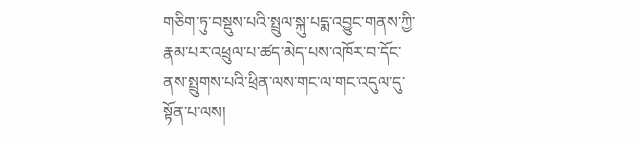གཅིག་ཏུ་བསྡུས་པའི་སྤྲུལ་སྐུ་པདྨ་འབྱུང་གནས་ཀྱི་རྣམ་པར་འཕྲུལ་པ་ཚད་མེད་པས་འཁོར་བ་དོང་ནས་སྤྲུགས་པའི་ཕྲིན་ལས་གང་ལ་གང་འདུལ་དུ་སྟོན་པ་ལས།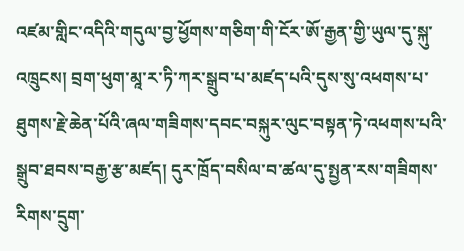འཛམ་གླིང་འདིའི་གདུལ་བྱ་ཕྱོགས་གཅིག་གི་ངོར་ཨོ་རྒྱན་གྱི་ཡུལ་དུ་སྐུ་འཁྲུངས། བྲག་ཕུག་མཱ་ར་ཏི་ཀར་སྒྲུབ་པ་མཛད་པའི་དུས་སུ་འཕགས་པ་ཐུགས་རྗེ་ཆེན་པོའི་ཞལ་གཟིགས་དབང་བསྐུར་ལུང་བསྟན་ཏེ་འཕགས་པའི་སྒྲུབ་ཐབས་བརྒྱ་རྩ་མཛད། དུར་ཁྲོད་བསིལ་བ་ཚལ་དུ་སྤྱན་རས་གཟིགས་རིགས་དྲུག་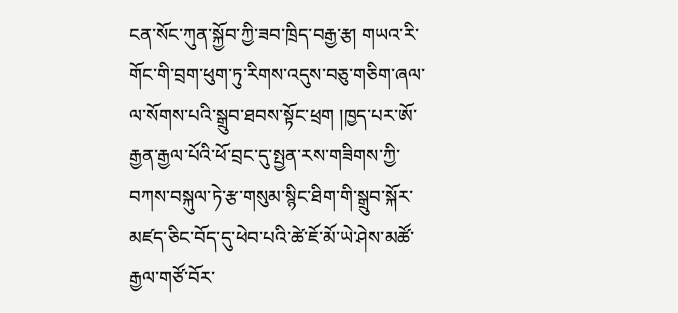ངན་སོང་ཀུན་སྐྱོབ་ཀྱི་ཟབ་ཁྲིད་བརྒྱ་རྩ། གཡའ་རི་གོང་གི་བྲག་ཕུག་ཏུ་རིགས་འདུས་བཅུ་གཅིག་ཞལ་ལ་སོགས་པའི་སྒྲུབ་ཐབས་སྟོང་ཕྲག །ཁྱད་པར་ཨོ་རྒྱན་རྒྱལ་པོའི་ཕོ་བྲང་དུ་སྤྱན་རས་གཟིགས་ཀྱི་བཀས་བསྐུལ་ཏེ་རྩ་གསུམ་སྙིང་ཐིག་གི་སྒྲུབ་སྐོར་མཛད་ཅིང་བོད་དུ་ཕེབ་པའི་ཚེ་ཇོ་མོ་ཡེ་ཤེས་མཚོ་རྒྱལ་གཙོ་བོར་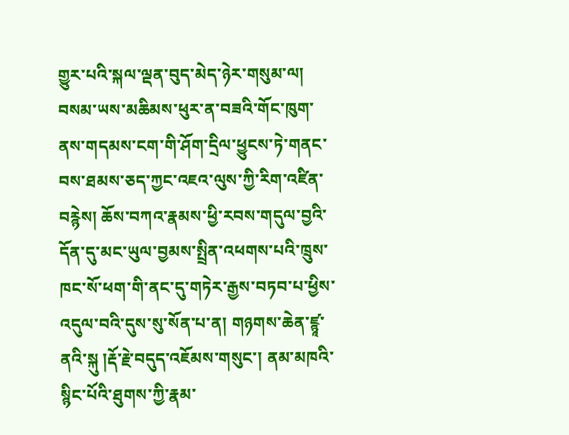གྱུར་པའི་སྐལ་ལྡན་བུད་མེད་ཉེར་གསུམ་ལ། བསམ་ཡས་མཆིམས་ཕུར་ན་བཟའི་གོང་ཁུག་ནས་གདམས་ངག་གི་ཤོག་དྲིལ་ཕྱུངས་ཏེ་གནང་བས་ཐམས་ཅད་ཀྱང་འཇའ་ལུས་ཀྱི་རིག་འཛིན་བརྙེས། ཆོས་བཀའ་རྣམས་ཕྱི་རབས་གདུལ་བྱའི་དོན་དུ་མང་ཡུལ་བྱམས་སྤྲིན་འཕགས་པའི་ཁྲུས་ཁང་སོ་ཕག་གི་ནང་དུ་གཏེར་རྒྱས་བཏབ་པ་ཕྱིས་འདུལ་བའི་དུས་སུ་སོན་པ་ན། གཉགས་ཆེན་ཛྙཱ་ནའི་སྐུ །རྡོ་རྗེ་བདུད་འཇོམས་གསུང་། ནམ་མཁའི་སྙིང་པོའི་ཐུགས་ཀྱི་རྣམ་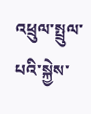འཕྲུལ་སྤྲུལ་པའི་སྐྱེས་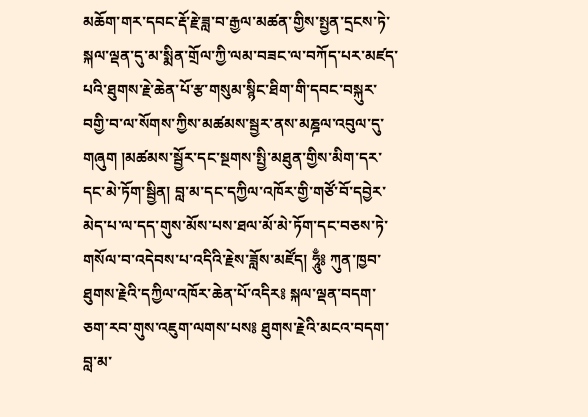མཆོག་གར་དབང་རྡོ་རྗེ་ཟླ་བ་རྒྱལ་མཚན་གྱིས་སྤྱན་དྲངས་ཏེ་སྐལ་ལྡན་དུ་མ་སྨིན་གྲོལ་ཀྱི་ལམ་བཟང་ལ་བཀོད་པར་མཛད་པའི་ཐུགས་རྗེ་ཆེན་པོ་རྩ་གསུམ་སྙིང་ཐིག་གི་དབང་བསྐུར་བགྱི་བ་ལ་སོགས་ཀྱིས་མཚམས་སྦྱར་ནས་མཎྜལ་འབུལ་དུ་གཞུག །མཚམས་སྦྱོར་དང་སྔགས་སྤྱི་མཐུན་གྱིས་མིག་དར་དང་མེ་ཏོག་སྦྱིན། བླ་མ་དང་དཀྱིལ་འཁོར་གྱི་གཙོ་བོ་དབྱེར་མེད་པ་ལ་དད་གུས་མོས་པས་ཐལ་མོ་མེ་ཏོག་དང་བཅས་ཏེ་གསོལ་བ་འདེབས་པ་འདིའི་རྗེས་ཟློས་མཛོད། ཧཱུྃ༔ ཀུན་ཁྱབ་ཐུགས་རྗེའི་དཀྱིལ་འཁོར་ཆེན་པོ་འདིར༔ སྐལ་ལྡན་བདག་ཅག་རབ་གུས་འཇུག་ལགས་པས༔ ཐུགས་རྗེའི་མངའ་བདག་བླ་མ་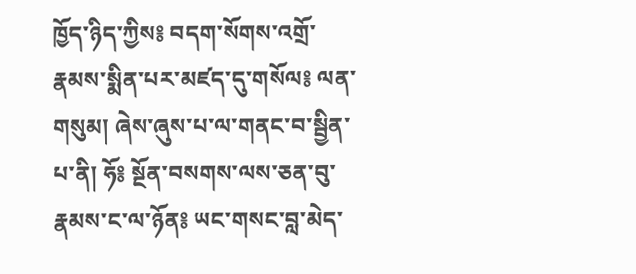ཁྱོད་ཉིད་ཀྱིས༔ བདག་སོགས་འགྲོ་རྣམས་སྨིན་པར་མཛད་དུ་གསོལ༔ ལན་གསུམ། ཞེས་ཞུས་པ་ལ་གནང་བ་སྦྱིན་པ་ནི། ཧོ༔ སྔོན་བསགས་ལས་ཅན་བུ་རྣམས་ང་ལ་ཉོན༔ ཡང་གསང་བླ་མེད་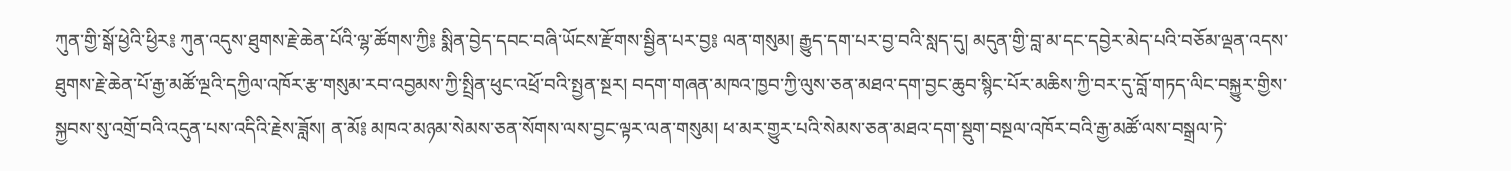ཀུན་གྱི་སྒོ་ཕྱེའི་ཕྱིར༔ ཀུན་འདུས་ཐུགས་རྗེ་ཆེན་པོའི་ལྷ་ཚོགས་ཀྱི༔ སྨིན་བྱེད་དབང་བཞི་ཡོངས་རྫོགས་སྦྱིན་པར་བྱ༔ ལན་གསུམ། རྒྱུད་དག་པར་བྱ་བའི་སླད་དུ། མདུན་གྱི་བླ་མ་དང་དབྱེར་མེད་པའི་བཅོམ་ལྡན་འདས་ཐུགས་རྗེ་ཆེན་པོ་རྒྱ་མཚོ་ལྔའི་དཀྱིལ་འཁོར་རྩ་གསུམ་རབ་འབྱམས་ཀྱི་སྤྲིན་ཕུང་འཕྲོ་བའི་སྤྱན་སྔར། བདག་གཞན་མཁའ་ཁྱབ་ཀྱི་ལུས་ཅན་མཐའ་དག་བྱང་ཆུབ་སྙིང་པོར་མཆིས་ཀྱི་བར་དུ་བློ་གཏད་ལིང་བསྐྱུར་གྱིས་སྐྱབས་སུ་འགྲོ་བའི་འདུན་པས་འདིའི་རྗེས་ཟློས། ན་མོ༔ མཁའ་མཉམ་སེམས་ཅན་སོགས་ལས་བྱང་ལྟར་ལན་གསུམ། ཕ་མར་གྱུར་པའི་སེམས་ཅན་མཐའ་དག་སྡུག་བསྔལ་འཁོར་བའི་རྒྱ་མཚོ་ལས་བསྒྲལ་ཏེ་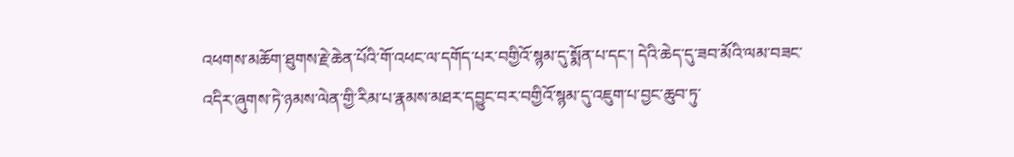འཕགས་མཆོག་ཐུགས་རྗེ་ཆེན་པོའི་གོ་འཕང་ལ་དགོད་པར་བགྱིའོ་སྙམ་དུ་སྨོན་པ་དང་། དེའི་ཆེད་དུ་ཟབ་མོའི་ལམ་བཟང་འདིར་ཞུགས་ཏེ་ཉམས་ལེན་གྱི་རིམ་པ་རྣམས་མཐར་དབྱུང་བར་བགྱིའོ་སྙམ་དུ་འཇུག་པ་བྱང་ཆུབ་ཏུ་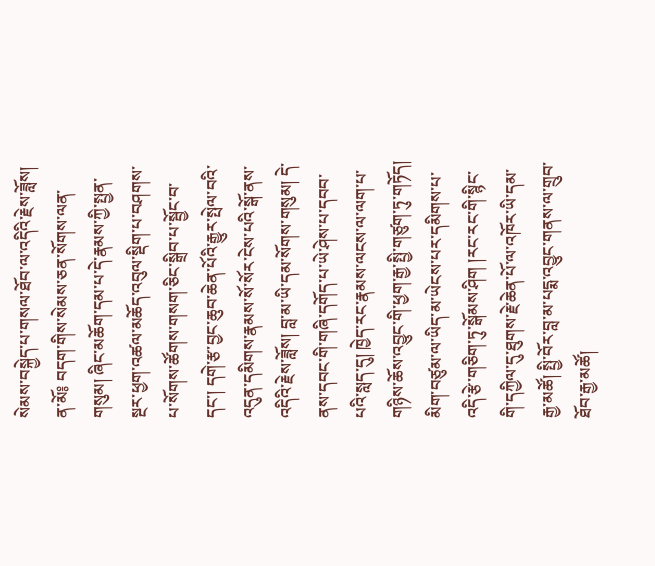སེམས་བསྐྱེད་པ་གསལ་ཐོབ་ལ་འདིའི་རྗེས་ཟློས། ན་མོ༔ བདག་གིས་སེམས་ཅན་སོགས་ལན་གསུམ། ཞིང་མཆོག་དམ་པ་དེ་རྣམས་ཀྱི་སྤྱན་སྔར་ཕྱག་འཚལ་མཆོད་འབུལ་སྡིག་པ་བཤགས་པ་སོགས་ཚོགས་གསག་ཅིང་སྒྲིབ་པ་སྦྱོང་བ་དང་། དགེ་རྩ་བྱང་ཆུབ་ཆེན་པོའི་རྒྱུར་སྤེལ་བའི་འདུན་དམིགས་རྣམས་སོ་སོར་ངེས་པའི་སྒོ་ནས་འདིའི་རྗེས་ཟློས། བླ་མ་ཡི་དམ་སོགས་གསུམ། དེ་ནས་དབང་གི་གཞི་དགོད་པ་ཡེ་ཤེས་པ་དབབ་པའི་སླད་དུ། ཁྱེད་རང་རྣམས་ལངས་ལ་ལག་པ་གཉིས་ཆོས་འབྱུང་གི་ཕྱག་རྒྱ་སྤྱི་གཙུག་ཏུ་གཏོད། མིག་བཙུམ་ལ་ཡིད་མ་ཡེངས་པར་དམིགས་པ་འདི་རྩེ་གཅིག་ཏུ་སྒོམས་ཤིག །རང་རང་གི་སྙིང་གི་དཀྱིལ་དུ་ཐུགས་རྗེ་ཆེན་པོ་ལ་འཁོར་ཡི་དམ་རྒྱ་མཚོ། སྤྱི་བོར་བླ་མ་པདྨ་འབྱུང་གནས་ལ་གྲུབ་ཐོབ་རྒྱ་མཚོ།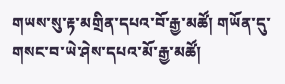གཡས་སུ་རྟ་མགྲིན་དཔའ་བོ་རྒྱ་མཚོ། གཡོན་དུ་གསང་བ་ཡེ་ཤེས་དཔའ་མོ་རྒྱ་མཚོ།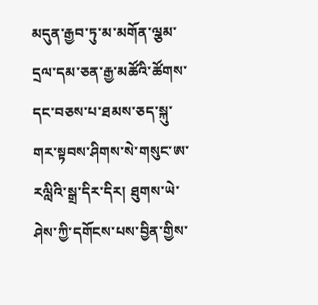མདུན་རྒྱབ་ཏུ་མ་མགོན་ལྕམ་དྲལ་དམ་ཅན་རྒྱ་མཚོའི་ཚོགས་དང་བཅས་པ་ཐམས་ཅད་སྐུ་གར་སྟབས་ཤིགས་སེ་གསུང་ཨ་རལླིའི་སྒྲ་དིར་དིར། ཐུགས་ཡེ་ཤེས་ཀྱི་དགོངས་པས་བྱིན་གྱིས་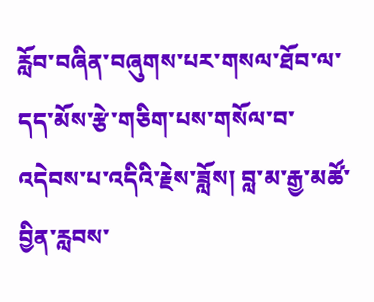རློབ་བཞིན་བཞུགས་པར་གསལ་ཐོབ་ལ་དད་མོས་རྩེ་གཅིག་པས་གསོལ་བ་འདེབས་པ་འདིའི་རྗེས་ཟློས། བླ་མ་རྒྱ་མཚོ་བྱིན་རླབས་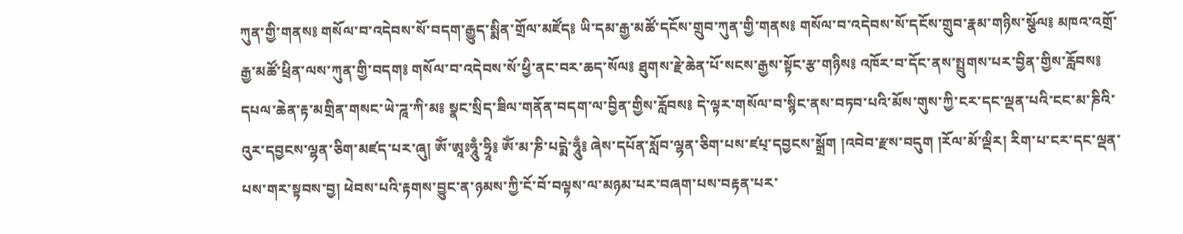ཀུན་གྱི་གནས༔ གསོལ་བ་འདེབས་སོ་བདག་རྒྱུད་སྨིན་གྲོལ་མཛོད༔ ཡི་དམ་རྒྱ་མཚོ་དངོས་གྲུབ་ཀུན་གྱི་གནས༔ གསོལ་བ་འདེབས་སོ་དངོས་གྲུབ་རྣམ་གཉིས་སྩོལ༔ མཁའ་འགྲོ་རྒྱ་མཚོ་ཕྲིན་ལས་ཀུན་གྱི་བདག༔ གསོལ་བ་འདེབས་སོ་ཕྱི་ནང་བར་ཆད་སོལ༔ ཐུགས་རྗེ་ཆེན་པོ་སངས་རྒྱས་སྟོང་རྩ་གཉིས༔ འཁོར་བ་དོང་ནས་སྤྲུགས་པར་བྱིན་གྱིས་རློབས༔ དཔལ་ཆེན་རྟ་མགྲིན་གསང་ཡེ་ཌཱ་ཀི་མ༔ སྣང་སྲིད་ཟིལ་གནོན་བདག་ལ་བྱིན་གྱིས་རློབས༔ དེ་ལྟར་གསོལ་བ་སྙིང་ནས་བཏབ་པའི་མོས་གུས་ཀྱི་ངར་དང་ལྡན་པའི་ངང་མ་ཎིའི་འུར་དབྱངས་ལྷན་ཅིག་མཛད་པར་ཞུ། ཨོཾ་ཨཱཿཧཱུྃ་ཧྲཱི༔ ཨོཾ་མ་ཎི་པདྨེ་ཧཱུྃ༔ ཞེས་དཔོན་སློབ་ལྷན་ཅིག་པས་ཛཔ྄་དབྱངས་སྒྲོག །འབེབ་རྫས་བདུག །རོལ་མོ་ལྡིར། རིག་པ་ངར་དང་ལྡན་པས་གར་སྟབས་བྱ། ཕེབས་པའི་རྟགས་བྱུང་ན་ཉམས་ཀྱི་ངོ་བོ་བལྟས་ལ་མཉམ་པར་བཞག་པས་བརྟན་པར་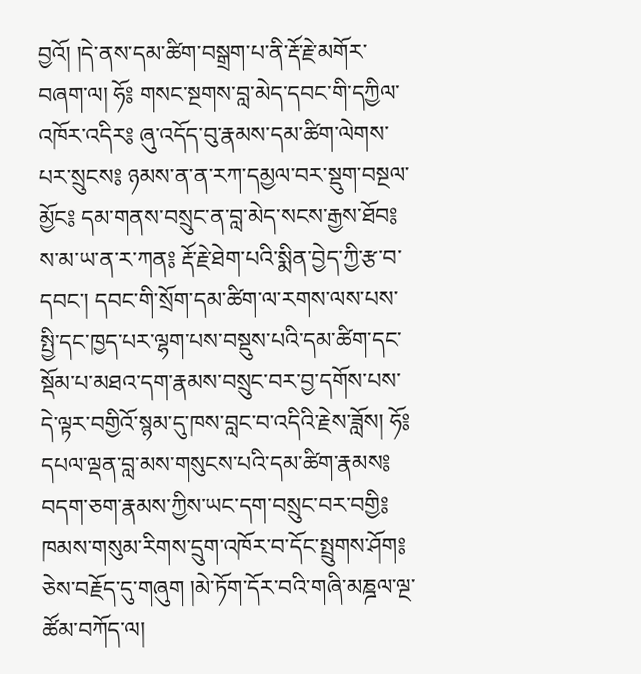བྱའོ། །དེ་ནས་དམ་ཚིག་བསྒྲག་པ་ནི་རྡོ་རྗེ་མགོར་བཞག་ལ། ཧོ༔ གསང་སྔགས་བླ་མེད་དབང་གི་དཀྱིལ་འཁོར་འདིར༔ ཞུ་འདོད་བུ་རྣམས་དམ་ཚིག་ལེགས་པར་སྲུངས༔ ཉམས་ན་ན་རཀ་དམྱལ་བར་སྡུག་བསྔལ་མྱོང༔ དམ་གནས་བསྲུང་ན་བླ་མེད་སངས་རྒྱས་ཐོབ༔ ས་མ་ཡ་ན་ར་ཀན༔ རྡོ་རྗེ་ཐེག་པའི་སྨིན་བྱེད་ཀྱི་རྩ་བ་དབང་། དབང་གི་སྲོག་དམ་ཚིག་ལ་རགས་ལས་པས་སྤྱི་དང་ཁྱད་པར་ལྷག་པས་བསྡུས་པའི་དམ་ཚིག་དང་སྡོམ་པ་མཐའ་དག་རྣམས་བསྲུང་བར་བྱ་དགོས་པས་དེ་ལྟར་བགྱིའོ་སྙམ་དུ་ཁས་བླང་བ་འདིའི་རྗེས་ཟློས། ཧོ༔ དཔལ་ལྡན་བླ་མས་གསུངས་པའི་དམ་ཚིག་རྣམས༔ བདག་ཅག་རྣམས་ཀྱིས་ཡང་དག་བསྲུང་བར་བགྱི༔ ཁམས་གསུམ་རིགས་དྲུག་འཁོར་བ་དོང་སྤྲུགས་ཤོག༔ ཅེས་བརྗོད་དུ་གཞུག །མེ་ཏོག་དོར་བའི་གཞི་མཎྜལ་ལྔ་ཚོམ་བཀོད་ལ།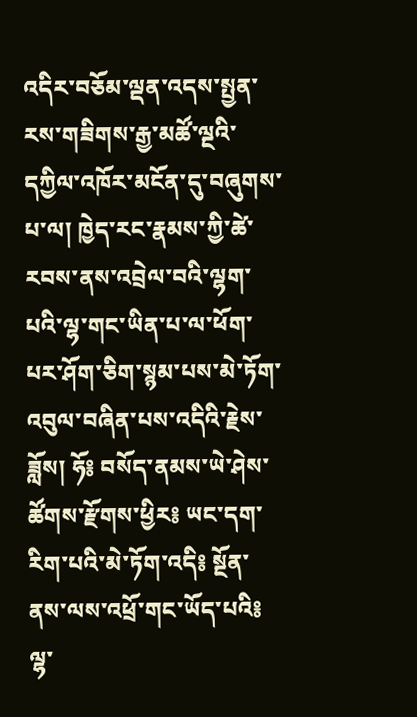འདིར་བཅོམ་ལྡན་འདས་སྤྱན་རས་གཟིགས་རྒྱ་མཚོ་ལྔའི་དཀྱིལ་འཁོར་མངོན་དུ་བཞུགས་པ་ལ། ཁྱེད་རང་རྣམས་ཀྱི་ཚེ་རབས་ནས་འབྲེལ་བའི་ལྷག་པའི་ལྷ་གང་ཡིན་པ་ལ་ཕོག་པར་ཤོག་ཅིག་སྙམ་པས་མེ་ཏོག་འབུལ་བཞིན་པས་འདིའི་རྗེས་ཟློས། ཧོ༔ བསོད་ནམས་ཡེ་ཤེས་ཚོགས་རྫོགས་ཕྱིར༔ ཡང་དག་རིག་པའི་མེ་ཏོག་འདི༔ སྔོན་ནས་ལས་འཕྲོ་གང་ཡོད་པའི༔ ལྷ་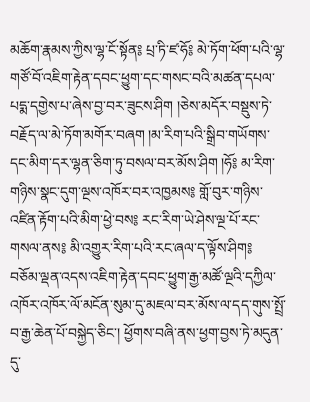མཆོག་རྣམས་ཀྱིས་ལྷ་ངོ་སྟོན༔ པྲ་ཏི་ཛ་ཧོ༔ མེ་ཏོག་ཕོག་པའི་ལྷ་གཙོ་བོ་འཇིག་རྟེན་དབང་ཕྱུག་དང་གསང་བའི་མཚན་དཔལ་པདྨ་དགྱེས་པ་ཞེས་བྱ་བར་ཟུངས་ཤིག །ཅེས་མདོར་བསྡུས་ཏེ་བརྗོད་ལ་མེ་ཏོག་མགོར་བཞག །མ་རིག་པའི་སྒྲིབ་གཡོགས་དང་མིག་དར་ལྷན་ཅིག་ཏུ་བསལ་བར་མོས་ཤིག །ཧོ༔ མ་རིག་གཉིས་སྣང་དུག་ལྔས་འཁོར་བར་འཁྱམས༔ གློ་བུར་གཉིས་འཛིན་རྟོག་པའི་མིག་ཕྱེ་བས༔ རང་རིག་ཡེ་ཤེས་ལྔ་པོ་རང་གསལ་ནས༔ མི་འགྱུར་རིག་པའི་རང་ཞལ་ད་ལྟོས་ཤིག༔ བཅོམ་ལྡན་འདས་འཇིག་རྟེན་དབང་ཕྱུག་རྒྱ་མཚོ་ལྔའི་དཀྱིལ་འཁོར་འཁོར་ལོ་མངོན་སུམ་དུ་མཇལ་བར་མོས་ལ་དད་གུས་སྤྲོ་བ་རྒྱ་ཆེན་པོ་བསྐྱེད་ཅིང་། ཕྱོགས་བཞི་ནས་ཕྱག་བྱས་ཏེ་མདུན་དུ་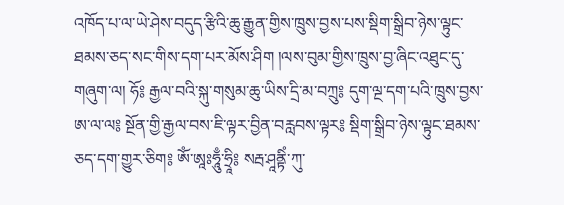འཁོད་པ་ལ་ཡེ་ཤེས་བདུད་རྩིའི་ཆུ་རྒྱུན་གྱིས་ཁྲུས་བྱས་པས་སྡིག་སྒྲིབ་ཉེས་ལྟུང་ཐམས་ཅད་སང་གིས་དག་པར་མོས་ཤིག །ལས་བུམ་གྱིས་ཁྲུས་བྱ་ཞིང་འཐུང་དུ་གཞུག་ལ། ཧོ༔ རྒྱལ་བའི་སྐུ་གསུམ་ཆུ་ཡིས་དྲི་མ་བཀྲུ༔ དུག་ལྔ་དག་པའི་ཁྲུས་བྱས་ཨ་ལ་ལ༔ སྔོན་གྱི་རྒྱལ་བས་ཇི་ལྟར་བྱིན་བརླབས་ལྟར༔ སྡིག་སྒྲིབ་ཉེས་ལྟུང་ཐམས་ཅད་དག་གྱུར་ཅིག༔ ཨོཾ་ཨཱཿཧཱུྃ་ཧྲཱི༔ སརྦ་ཤཱནྟིཾ་ཀུ་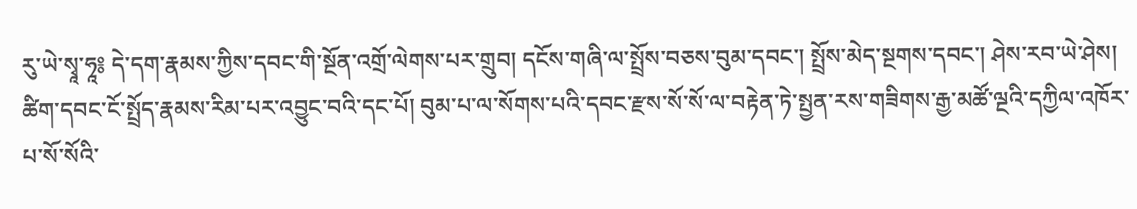རུ་ཡེ་སྭཱ་ཧཱ༔ དེ་དག་རྣམས་ཀྱིས་དབང་གི་སྔོན་འགྲོ་ལེགས་པར་གྲུབ། དངོས་གཞི་ལ་སྤྲོས་བཅས་བུམ་དབང་། སྤྲོས་མེད་སྔགས་དབང་། ཤེས་རབ་ཡེ་ཤེས། ཚིག་དབང་ངོ་སྤྲོད་རྣམས་རིམ་པར་འབྱུང་བའི་དང་པོ། བུམ་པ་ལ་སོགས་པའི་དབང་རྫས་སོ་སོ་ལ་བརྟེན་ཏེ་སྤྱན་རས་གཟིགས་རྒྱ་མཚོ་ལྔའི་དཀྱིལ་འཁོར་པ་སོ་སོའི་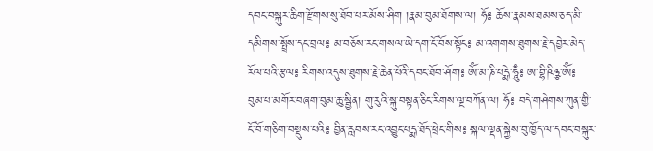དབང་བསྐུར་ཆིག་རྫོགས་སུ་ཐོབ་པར་མོས་ཤིག །རྣམ་བུམ་ཐོགས་ལ། ཧོ༔ ཆོས་རྣམས་ཐམས་ཅད་མི་དམིགས་སྤྲོས་དང་བྲལ༔ མ་བཅོས་རང་གསལ་ཡེ་དག་ངོ་བོས་སྟོང༔ མ་འགགས་ཐུགས་རྗེ་དབྱེར་མེད་རོལ་པའི་རྩལ༔ རིགས་འདུས་ཐུགས་རྗེ་ཆེན་པོའི་དབང་ཐོབ་ཤོག༔ ཨོཾ་མ་ཎི་པདྨེ་ཧཱུྃ༔ ཨ་བྷི་ཥིཉྩ་ཨོཾ༔ བུམ་པ་མགོར་བཞག་བུམ་ཆུ་སྦྱིན། གུ་རུའི་སྐུ་བསྟན་ཅིང་རིགས་ལྔ་བཀོན་ལ། ཧོ༔ བདེ་གཤེགས་ཀུན་གྱི་ངོ་བོ་གཅིག་བསྡུས་པའི༔ བྱིན་རླབས་རང་འབྱུང་པདྨ་ཐོད་ཕྲེང་གིས༔ སྐལ་ལྡན་སྐྱེས་བུ་ཁྱོད་ལ་དབང་བསྐུར་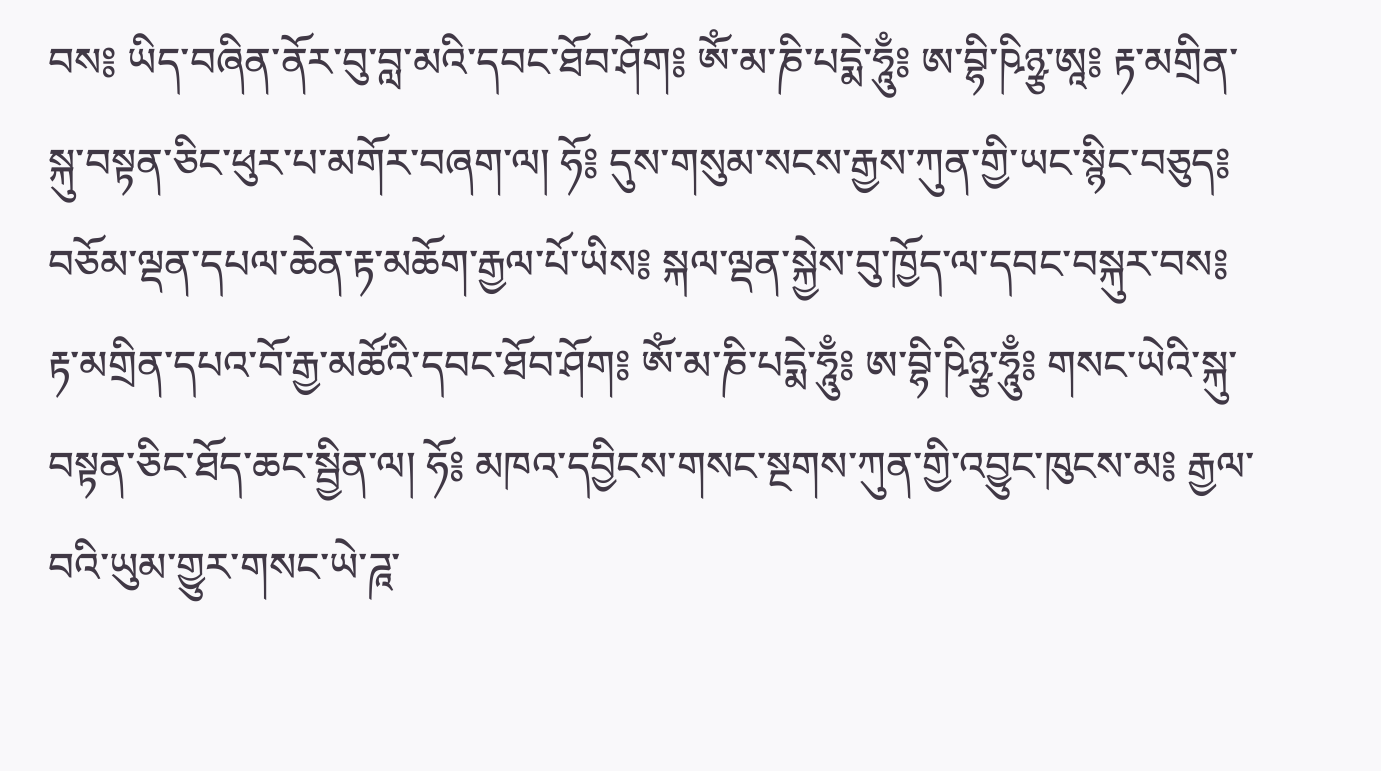བས༔ ཡིད་བཞིན་ནོར་བུ་བླ་མའི་དབང་ཐོབ་ཤོག༔ ཨོཾ་མ་ཎི་པདྨེ་ཧཱུྃ༔ ཨ་བྷི་ཥིཉྩ་ཨཱ༔ རྟ་མགྲིན་སྐུ་བསྟན་ཅིང་ཕུར་པ་མགོར་བཞག་ལ། ཧོ༔ དུས་གསུམ་སངས་རྒྱས་ཀུན་གྱི་ཡང་སྙིང་བཅུད༔ བཅོམ་ལྡན་དཔལ་ཆེན་རྟ་མཆོག་རྒྱལ་པོ་ཡིས༔ སྐལ་ལྡན་སྐྱེས་བུ་ཁྱོད་ལ་དབང་བསྐུར་བས༔ རྟ་མགྲིན་དཔའ་བོ་རྒྱ་མཚོའི་དབང་ཐོབ་ཤོག༔ ཨོཾ་མ་ཎི་པདྨེ་ཧཱུྃ༔ ཨ་བྷི་ཥིཉྩ་ཧཱུྃ༔ གསང་ཡེའི་སྐུ་བསྟན་ཅིང་ཐོད་ཆང་སྦྱིན་ལ། ཧོ༔ མཁའ་དབྱིངས་གསང་སྔགས་ཀུན་གྱི་འབྱུང་ཁུངས་མ༔ རྒྱལ་བའི་ཡུམ་གྱུར་གསང་ཡེ་ཌཱ་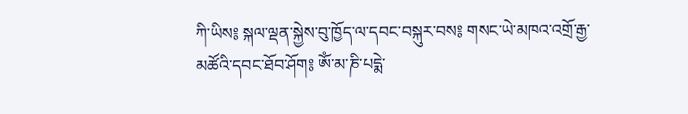ཀི་ཡིས༔ སྐལ་ལྡན་སྐྱེས་བུ་ཁྱོད་ལ་དབང་བསྐུར་བས༔ གསང་ཡེ་མཁའ་འགྲོ་རྒྱ་མཚོའི་དབང་ཐོབ་ཤོག༔ ཨོཾ་མ་ཎི་པདྨེ་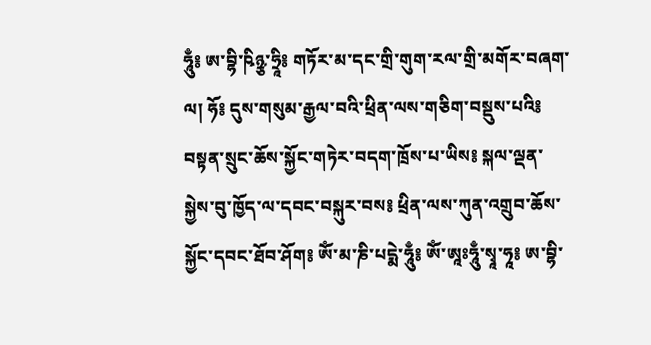ཧཱུྃ༔ ཨ་བྷི་ཥིཉྩ་ཧྲཱི༔ གཏོར་མ་དང་གྲི་གུག་རལ་གྲི་མགོར་བཞག་ལ། ཧོ༔ དུས་གསུམ་རྒྱལ་བའི་ཕྲིན་ལས་གཅིག་བསྡུས་པའི༔ བསྟན་སྲུང་ཆོས་སྐྱོང་གཏེར་བདག་ཁྲོས་པ་ཡིས༔ སྐལ་ལྡན་སྐྱེས་བུ་ཁྱོད་ལ་དབང་བསྐུར་བས༔ ཕྲིན་ལས་ཀུན་འགྲུབ་ཆོས་སྐྱོང་དབང་ཐོབ་ཤོག༔ ཨོཾ་མ་ཎི་པདྨེ་ཧཱུྃ༔ ཨོཾ་ཨཱཿཧཱུྃ་སྭཱ་ཧཱ༔ ཨ་བྷི་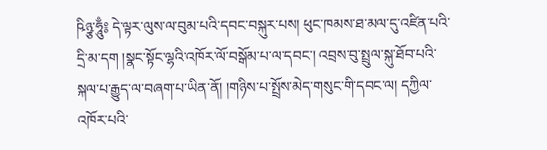ཥིཉྩ་ཧཱུྃ༔ དེ་ལྟར་ལུས་ལ་བུམ་པའི་དབང་བསྐུར་པས། ཕུང་ཁམས་ཐ་མལ་དུ་འཛིན་པའི་དྲི་མ་དག །སྣང་སྟོང་ལྷའི་འཁོར་ལོ་བསྒོམ་པ་ལ་དབང་། འབྲས་བུ་སྤྲུལ་སྐུ་ཐོབ་པའི་སྐལ་པ་རྒྱུད་ལ་བཞག་པ་ཡིན་ནོ། །གཉིས་པ་སྤྲོས་མེད་གསུང་གི་དབང་ལ། དཀྱིལ་འཁོར་པའི་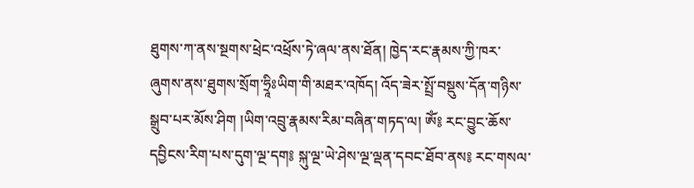ཐུགས་ཀ་ནས་སྔགས་ཕྲེང་འཕྲོས་ཏེ་ཞལ་ནས་ཐོན། ཁྱེད་རང་རྣམས་ཀྱི་ཁར་ཞུགས་ནས་ཐུགས་སྲོག་ཧྲཱིཿཡིག་གི་མཐར་འཁོད། འོད་ཟེར་སྤྲོ་བསྡུས་དོན་གཉིས་སྒྲུབ་པར་མོས་ཤིག །ཡིག་འབྲུ་རྣམས་རིམ་བཞིན་གཏད་ལ། ཨོཾ༔ རང་བྱུང་ཆོས་དབྱིངས་རིག་པས་དུག་ལྔ་དག༔ སྐུ་ལྔ་ཡེ་ཤེས་ལྔ་ལྡན་དབང་ཐོབ་ནས༔ རང་གསལ་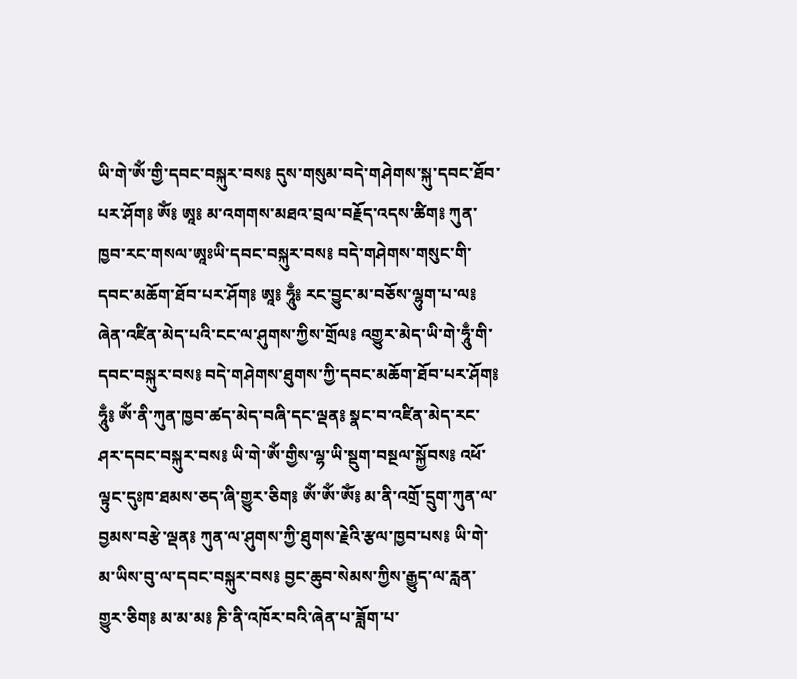ཡི་གེ་ཨོཾ་གྱི་དབང་བསྐུར་བས༔ དུས་གསུམ་བདེ་གཤེགས་སྐུ་དབང་ཐོབ་པར་ཤོག༔ ཨོཾ༔ ཨཱ༔ མ་འགགས་མཐའ་བྲལ་བརྗོད་འདས་ཚིག༔ ཀུན་ཁྱབ་རང་གསལ་ཨཱཿཡི་དབང་བསྐུར་བས༔ བདེ་གཤེགས་གསུང་གི་དབང་མཆོག་ཐོབ་པར་ཤོག༔ ཨཱ༔ ཧཱུྃ༔ རང་བྱུང་མ་བཅོས་ལྷུག་པ་ལ༔ ཞེན་འཛིན་མེད་པའི་ངང་ལ་ཤུགས་ཀྱིས་གྲོལ༔ འགྱུར་མེད་ཡི་གེ་ཧཱུྃ་གི་དབང་བསྐུར་བས༔ བདེ་གཤེགས་ཐུགས་ཀྱི་དབང་མཆོག་ཐོབ་པར་ཤོག༔ ཧཱུྃ༔ ཨོཾ་ནི་ཀུན་ཁྱབ་ཚད་མེད་བཞི་དང་ལྡན༔ སྣང་བ་འཛིན་མེད་རང་ཤར་དབང་བསྐུར་བས༔ ཡི་གེ་ཨོཾ་གྱིས་ལྷ་ཡི་སྡུག་བསྔལ་སྐྱོབས༔ འཕོ་ལྟུང་དུཿཁ་ཐམས་ཅད་ཞི་གྱུར་ཅིག༔ ཨོཾ་ཨོཾ་ཨོཾ༔ མ་ནི་འགྲོ་དྲུག་ཀུན་ལ་བྱམས་བརྩེ་ལྡན༔ ཀུན་ལ་ཤུགས་ཀྱི་ཐུགས་རྗེའི་རྩལ་ཁྱབ་པས༔ ཡི་གེ་མ་ཡིས་བུ་ལ་དབང་བསྐུར་བས༔ བྱང་ཆུབ་སེམས་ཀྱིས་རྒྱུད་ལ་རླན་གྱུར་ཅིག༔ མ་མ་མ༔ ཎི་ནི་འཁོར་བའི་ཞེན་པ་ཟློག་པ་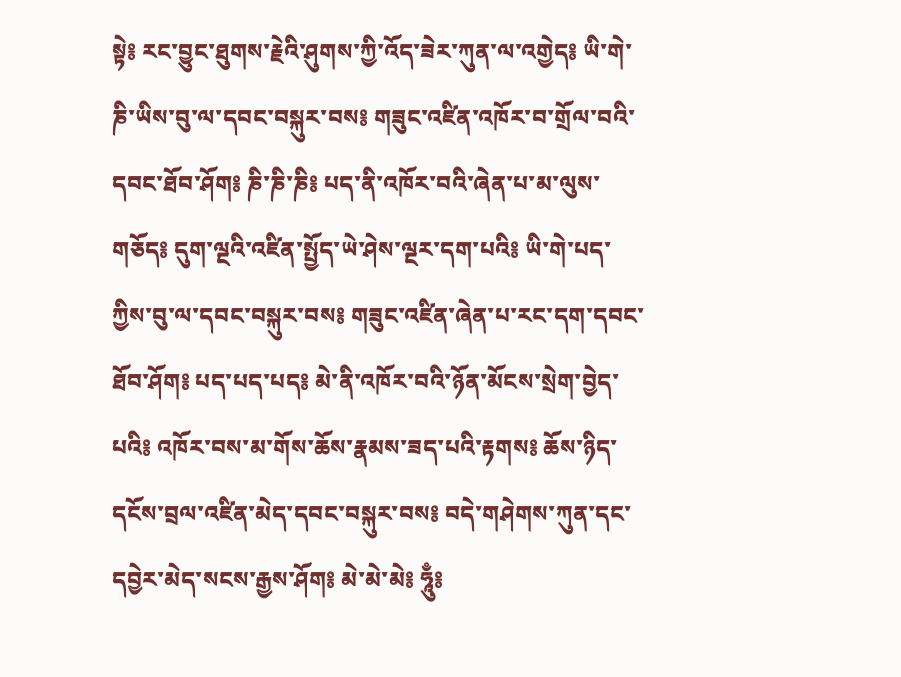སྟེ༔ རང་བྱུང་ཐུགས་རྗེའི་ཤུགས་ཀྱི་འོད་ཟེར་ཀུན་ལ་འགྱེད༔ ཡི་གེ་ཎི་ཡིས་བུ་ལ་དབང་བསྐུར་བས༔ གཟུང་འཛིན་འཁོར་བ་གྲོལ་བའི་དབང་ཐོབ་ཤོག༔ ཎི་ཎི་ཎི༔ པད་ནི་འཁོར་བའི་ཞེན་པ་མ་ལུས་གཅོད༔ དུག་ལྔའི་འཛིན་སྤྱོད་ཡེ་ཤེས་ལྔར་དག་པའི༔ ཡི་གེ་པད་ཀྱིས་བུ་ལ་དབང་བསྐུར་བས༔ གཟུང་འཛིན་ཞེན་པ་རང་དག་དབང་ཐོབ་ཤོག༔ པད་པད་པད༔ མེ་ནི་འཁོར་བའི་ཉོན་མོངས་སྲེག་བྱེད་པའི༔ འཁོར་བས་མ་གོས་ཆོས་རྣམས་ཟད་པའི་རྟགས༔ ཆོས་ཉིད་དངོས་བྲལ་འཛིན་མེད་དབང་བསྐུར་བས༔ བདེ་གཤེགས་ཀུན་དང་དབྱེར་མེད་སངས་རྒྱས་ཤོག༔ མེ་མེ་མེ༔ ཧཱུྃ༔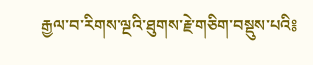རྒྱལ་བ་རིགས་ལྔའི་ཐུགས་རྗེ་གཅིག་བསྡུས་པའི༔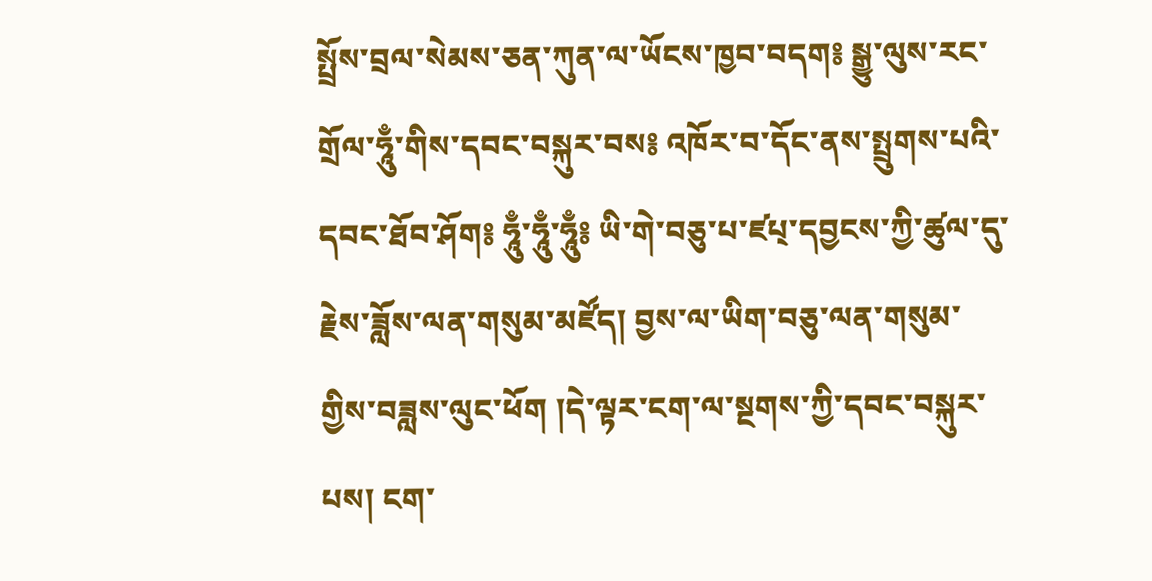སྤྲོས་བྲལ་སེམས་ཅན་ཀུན་ལ་ཡོངས་ཁྱབ་བདག༔ སྒྱུ་ལུས་རང་གྲོལ་ཧཱུྃ་གིས་དབང་བསྐུར་བས༔ འཁོར་བ་དོང་ནས་སྤྲུགས་པའི་དབང་ཐོབ་ཤོག༔ ཧཱུྃ་ཧཱུྃ་ཧཱུྃ༔ ཡི་གེ་བཅུ་པ་ཛཔ྄་དབྱངས་ཀྱི་ཚུལ་དུ་རྗེས་ཟློས་ལན་གསུམ་མཛོད། བྱས་ལ་ཡིག་བཅུ་ལན་གསུམ་གྱིས་བཟླས་ལུང་ཕོག །དེ་ལྟར་ངག་ལ་སྔགས་ཀྱི་དབང་བསྐུར་པས། ངག་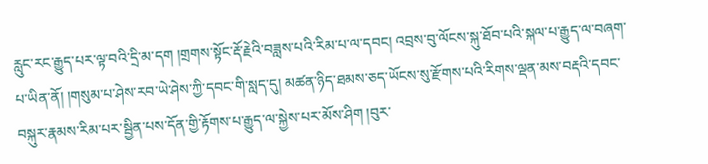རླུང་རང་རྒྱུད་པར་ལྟ་བའི་དྲི་མ་དག །གྲགས་སྟོང་རྡོ་རྗེའི་བཟླས་པའི་རིམ་པ་ལ་དབང། འབྲས་བུ་ལོངས་སྐུ་ཐོབ་པའི་སྐལ་པ་རྒྱུད་ལ་བཞག་པ་ཡིན་ནོ། །གསུམ་པ་ཤེས་རབ་ཡེ་ཤེས་ཀྱི་དབང་གི་སླད་དུ། མཚན་ཉིད་ཐམས་ཅད་ཡོངས་སུ་རྫོགས་པའི་རིགས་ལྡན་མས་བརྡའི་དབང་བསྐུར་རྣམས་རིམ་པར་སྦྱིན་པས་དོན་གྱི་རྟོགས་པ་རྒྱུད་ལ་སྐྱེས་པར་མོས་ཤིག །བུར་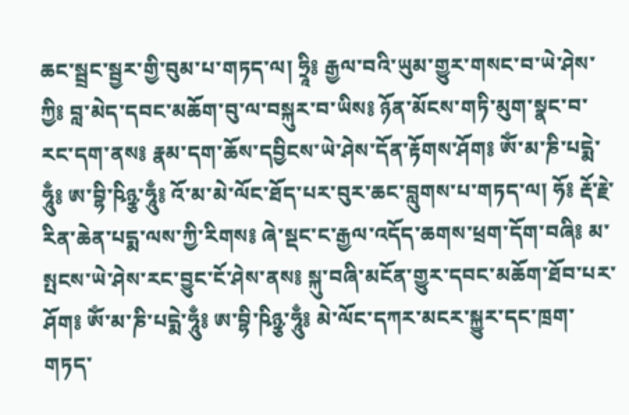ཆང་སྦྲང་སྦྱར་གྱི་བུམ་པ་གཏད་ལ། ཧྲཱི༔ རྒྱལ་བའི་ཡུམ་གྱུར་གསང་བ་ཡེ་ཤེས་ཀྱི༔ བླ་མེད་དབང་མཆོག་བུ་ལ་བསྐུར་བ་ཡིས༔ ཉོན་མོངས་གཏི་མུག་སྣང་བ་རང་དག་ནས༔ རྣམ་དག་ཆོས་དབྱིངས་ཡེ་ཤེས་དོན་རྟོགས་ཤོག༔ ཨོཾ་མ་ཎི་པདྨེ་ཧཱུྃ༔ ཨ་བྷི་ཥིཉྩ་ཧཱུྃ༔ འོ་མ་མེ་ལོང་ཐོད་པར་བུར་ཆང་བླུགས་པ་གཏད་ལ། ཧོ༔ རྡོ་རྗེ་རིན་ཆེན་པདྨ་ལས་ཀྱི་རིགས༔ ཞེ་སྡང་ང་རྒྱལ་འདོད་ཆགས་ཕྲག་དོག་བཞི༔ མ་སྤངས་ཡེ་ཤེས་རང་བྱུང་ངོ་ཤེས་ནས༔ སྐུ་བཞི་མངོན་གྱུར་དབང་མཆོག་ཐོབ་པར་ཤོག༔ ཨོཾ་མ་ཎི་པདྨེ་ཧཱུྃ༔ ཨ་བྷི་ཥིཉྩ་ཧཱུྃ༔ མེ་ལོང་དཀར་མངར་སྐྱུར་དང་ཁྲག་གཏད་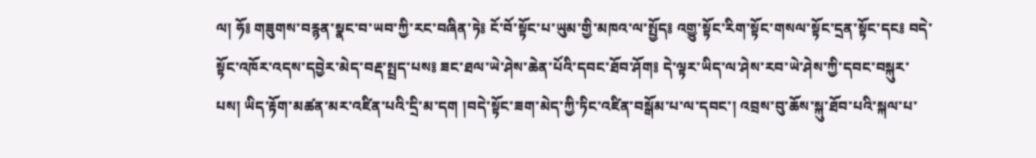ལ། ཧོ༔ གཟུགས་བརྙན་སྣང་བ་ཡབ་ཀྱི་རང་བཞིན་ཏེ༔ ངོ་བོ་སྟོང་པ་ཡུམ་གྱི་མཁའ་ལ་སྤྱོད༔ འགྱུ་སྟོང་རིག་སྟོང་གསལ་སྟོང་དྲན་སྟོང་དང༔ བདེ་སྟོང་འཁོར་འདས་དབྱེར་མེད་བརྡ་སྤྲད་པས༔ ཟང་ཐལ་ཡེ་ཤེས་ཆེན་པོའི་དབང་ཐོབ་ཤོག༔ དེ་ལྟར་ཡིད་ལ་ཤེས་རབ་ཡེ་ཤེས་ཀྱི་དབང་བསྐུར་པས། ཡིད་རྟོག་མཚན་མར་འཛིན་པའི་དྲི་མ་དག །བདེ་སྟོང་ཟག་མེད་ཀྱི་ཏིང་འཛིན་བསྒོམ་པ་ལ་དབང་། འབྲས་བུ་ཆོས་སྐུ་ཐོབ་པའི་སྐལ་པ་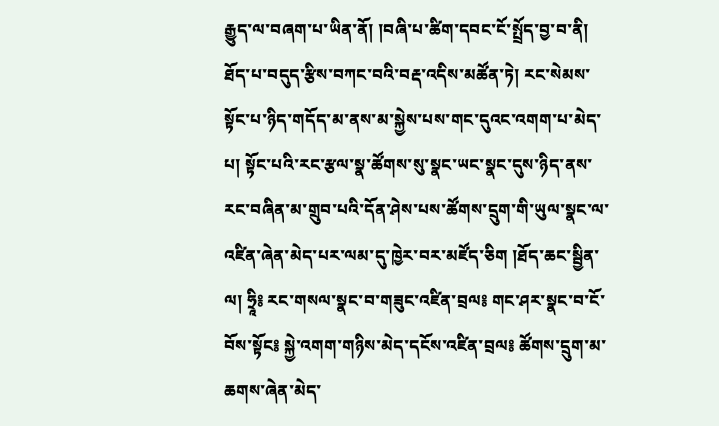རྒྱུད་ལ་བཞག་པ་ཡིན་ནོ། །བཞི་པ་ཚིག་དབང་ངོ་སྤྲོད་བྱ་བ་ནི། ཐོད་པ་བདུད་རྩིས་བཀང་བའི་བརྡ་འདིས་མཚོན་ཏེ། རང་སེམས་སྟོང་པ་ཉིད་གདོད་མ་ནས་མ་སྐྱེས་པས་གང་དུའང་འགག་པ་མེད་པ། སྟོང་པའི་རང་རྩལ་སྣ་ཚོགས་སུ་སྣང་ཡང་སྣང་དུས་ཉིད་ནས་རང་བཞིན་མ་གྲུབ་པའི་དོན་ཤེས་པས་ཚོགས་དྲུག་གི་ཡུལ་སྣང་ལ་འཛིན་ཞེན་མེད་པར་ལམ་དུ་ཁྱེར་བར་མཛོད་ཅིག །ཐོད་ཆང་སྦྱིན་ལ། ཧྲཱི༔ རང་གསལ་སྣང་བ་གཟུང་འཛིན་བྲལ༔ གང་ཤར་སྣང་བ་ངོ་བོས་སྟོང༔ སྐྱེ་འགག་གཉིས་མེད་དངོས་འཛིན་བྲལ༔ ཚོགས་དྲུག་མ་ཆགས་ཞེན་མེད་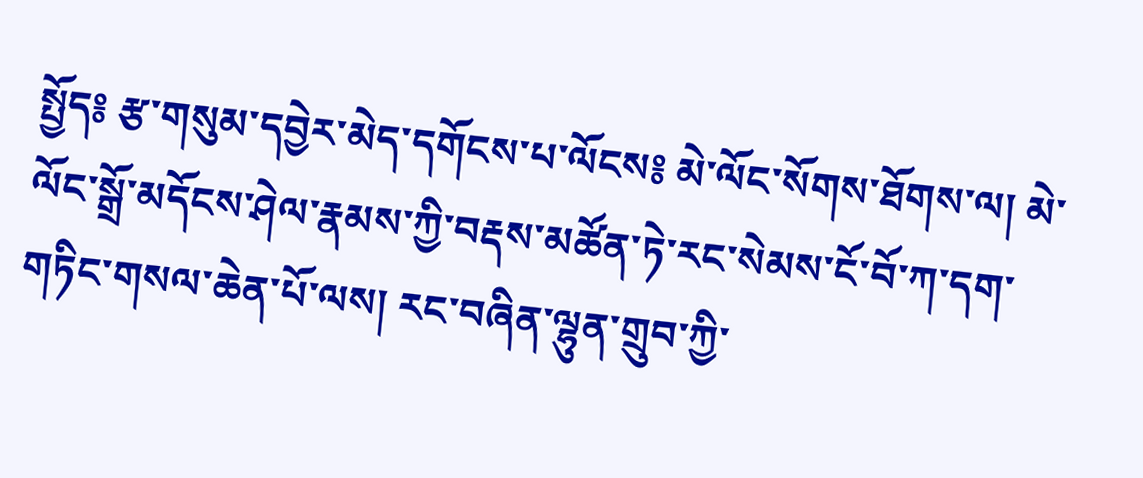སྤྱོད༔ རྩ་གསུམ་དབྱེར་མེད་དགོངས་པ་ལོངས༔ མེ་ལོང་སོགས་ཐོགས་ལ། མེ་ལོང་སྒྲོ་མདོངས་ཤེལ་རྣམས་ཀྱི་བརྡས་མཚོན་ཏེ་རང་སེམས་ངོ་བོ་ཀ་དག་གཏིང་གསལ་ཆེན་པོ་ལས། རང་བཞིན་ལྷུན་གྲུབ་ཀྱི་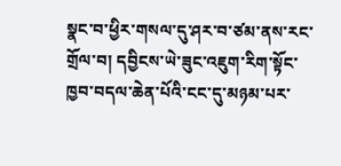སྣང་བ་ཕྱིར་གསལ་དུ་ཤར་བ་ཙམ་ནས་རང་གྲོལ་བ། དབྱིངས་ཡེ་ཟུང་འཇུག་རིག་སྟོང་ཁྱབ་བདལ་ཆེན་པོའི་ངང་དུ་མཉམ་པར་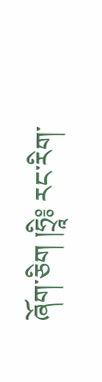ཞོག་ཅིག །ཧྲཱི༔ རང་རིག་